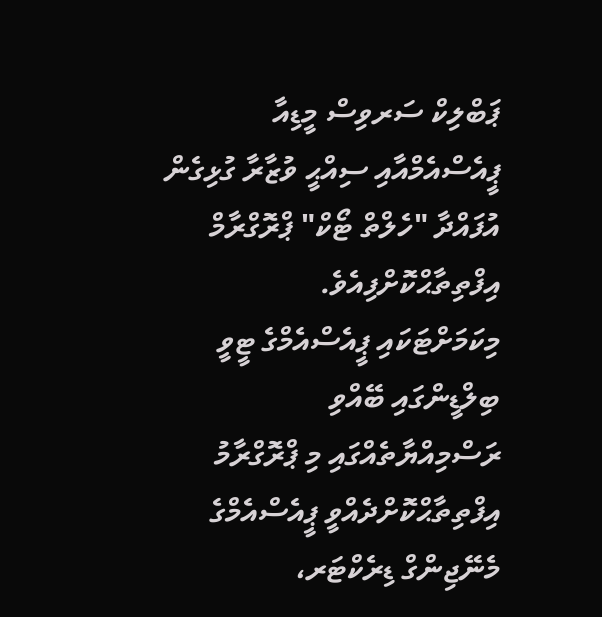ޕަބްލިކް ސަރވިސް މީޑިއާ ޕީއެސްއެމްއާއި ސިއްޙީ ވުޒާރާ ގުޅިގެން އުފައްދާ "ހެލްތް ޓޯކް" ޕްރޮގްރާމް އިފްތިތާޙްކޮށްފިއެވެ.
މިކަމަށްޓަކައި ޕީއެސްއެމްގެ ޓީވީ ބިލްޑީންގައި ބޭއްވި ރަސްމިއްޔާތެއްގައި މި ޕްރޮގްރާމު އިފްތިތާޙްކޮށްދެއްވީ ޕީއެސްއެމްގެ މެނޭޖިންގް ޑިރެކްޓަރ،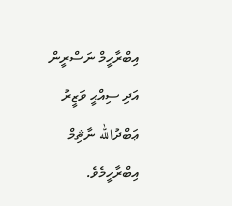އިބްރާހީމް ނަސްރީން އަދި ސިއްޙީ ވަޒީރު ޢަބްދުالله ނާޘިމް އިބްރާހީމެވެ.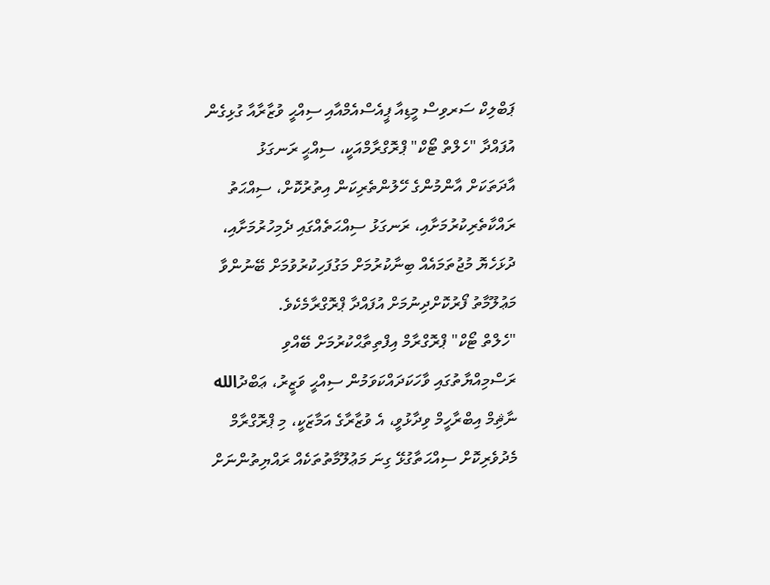ޕަބްލިކް ސަރވިސް މީޑިއާ ޕީއެސްއެމްއާއި ސިއްޙީ ވުޒާރާއާ ގުޅިގެން އުފައްދާ "ހެލްތް ޓޯކް" ޕްރޮގްރާމްއަކީ، ސިއްޙީ ރަނގަޅު އާދަތަކަށް އާންމުންގެ ހޭލުންތެރިކަން އިތުރުކޮށް، ސިއްޙަތު ރައްކާތެރިކުރުމަށާއި، ރަނގަޅު ސިއްޙަތެއްގައި ދެމިހުރުމަށާއި، ދުޅަހެޔޮ މުޖުތަމައެއް ބިނާކުރުމަށް މަގުފަހިކުރުވުމަށް ބޭނުންވާ މަޢުލޫމާތު ފޯރުކޮށްދިނުމަށް އުފައްދާ ޕްރޮގްރާމެކެވެ.
"ހެލްތް ޓޯކް" ޕްރޮގްރާމް އިފްތިތާޙްކުރުމަށް ބޭއްވި ރަސްމިއްޔާތުގައި ވާހަކަދައްކަވަމުން ސިއްޙީ ވަޒީރު، ޢަބްދުالله ނާޘިމް އިބްރާހީމް ވިދާޅުވީ، އެ ވުޒާރާގެ އަމާޒަކީ، މި ޕްރޮގްރާމް މެދުވެރިކޮށް ސިއްޙަތާގުޅޭ ގިނަ މަޢުލޫމާތުތަކެއް ރައްޔިތުންނަށް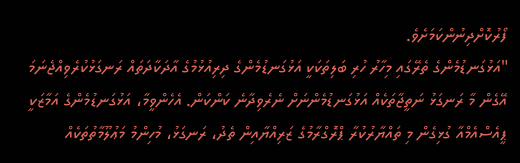ފޯރުކޮށްދިނުންކަމަށެވެ.
"އަޅުގަނޑުމެންގެ ތެރޭގައި މިހާރު ހުރި ބަލިތަކަކީ އަޅުގަނޑުމެންގެ ދިރިއުޅުމުގެ އާދަކާދަތައް ރަނގަޅުކުރެވިއްޖެނަމަ އޭގެން މާ ރަނގަޅު ނަތީޖާތަކެއް އަޅުގަނޑުމެންނަށް ނެރެވިދާނެ ކަންކަން. އެހެންވީމާ، އަޅުގަނޑުމެންގެ އަމާޒަކީ ޕީއެސްއެމްއާ ގުޅިގެން މި ތައްޔާރުކުރާ ޕްރޮގްރާމުގެ ޒަރިއްޔާއިން ތެދު، ރަނގަޅު، މުހިންމު މަޢުލޫމާތުތަކެއް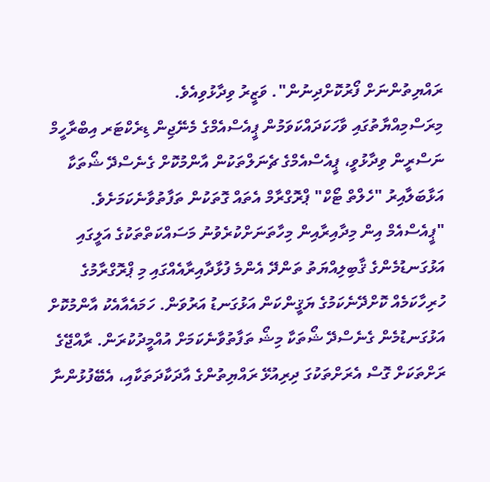ރައްޔިތުންނަށް ފޯރުކޮށްދިނުން". ވަޒީރު ވިދާޅުވިއެވެ.
މިރަސްމިއްޔާތުގައި ވާހަކަދައްކަވަމުން ޕީއެސްއެމްގެ މެނޭޖިން ޑިރެކްޓަރ އިބްރާހީމް ނަސްރީން ވިދާޅުވީ، ޕީއެސްއެމްގެ ޗެނަލްތަކުން އާންމުކޮށް ގެނެސްދޭ ޝޯތަކާ އަޅާބަލާއިރު "ހެލްތް ޓޯކް" ޕްރޮގްރާމް އެތައް ގޮތަކުން ތަފާތުވާނެކަމަށެވެ.
"ޕީއެސްއެމް އިން މިދާއިރާއިން މިހާތަނަށްކުރެވުނު މަސައްކަތްތަކުގެ އަލީގައި އަޅުގަނޑުމެންގެ ޤާބިލިއްޔަތު ތަންދޭ އެންމެ ފުޅާދާއިރާއެއްގައި މި ޕްރޮގްރާމުގެ ހުރިހާކަމެއް ކޮށްދޭނެކަމުގެ ޔަޤީންކަން އަޅުގަނޑު އަރުވަން. ހަމައެއާއެކު އާންމުކޮށް އަޅުގަނޑުމެން ގެނެސްދޭ ޝޯތަކާ މިޝޯ ތަފާތުވާނެކަމަށް އުއްމީދުކުރަން. ރާއްޖޭގެ ރަށްތަކަށް ގޮސް އެރަށްތަކުގަ ދިރިއުޅޭ ރައްޔިތުންގެ އާދަކާދަތަކާއި، އެބޭފުޅުންނާ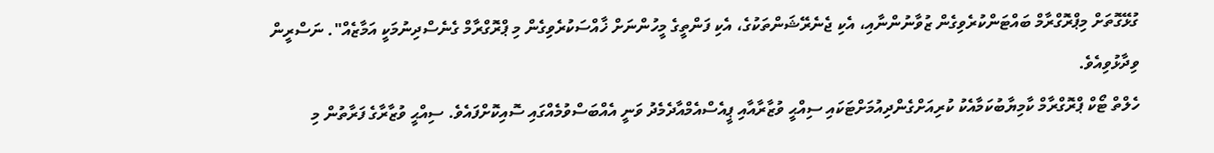ގުޅޭގޮތަށް މިޕްރޮގްރާމް ބައްޓަންކުރެވިގެން ޒުވާނުންނާއި، އެކި ޖެނެރޭޝަންތަކުގެ، އެކި ފަންތީގެ މީހުންނަށް ޚާއްސަކުރެވިގެން މި ޕްރޮގްރާމް ގެނެސްދިނުމަކީ އަމާޒެއް". ނަސްރީން ވިދާޅުވިއެވެ.
ހެލްތް ޓޯކް ޕްރޮގްރާމް ކާމިޔާބުކަމާއެކު ކުރިއަށްގެންދިއުމަށްޓަކައި ސިއްޙީ ވުޒާރާއާއި ޕީއެސްއެމްއާދެމެދު ވަނީ އެއްބަސްވުމެއްގައި ސޮއިކޮށްފައެވެ. ސިއްޙީ ވުޒާރާގެ ފަރާތުން މި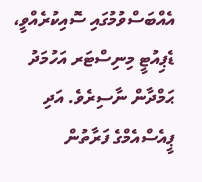އެއްބަސްވުމުގައި ސޮއިކުރެއްވީ، ޑެޕިއުޓީ މިނިސްޓަރ އަހުމަދު ޙަމްދާން ނާސިރެވެ. އަދި ޕީއެސްއެމްގެ ފަރާތުން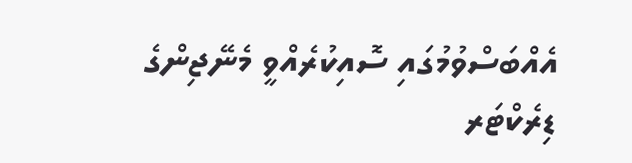އެއްބަސްވުމުގައި ސޮއިކުރެއްވީ މެނޭޖިންގެ ޑިރެކްޓަރ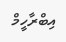އިބްރާހީމް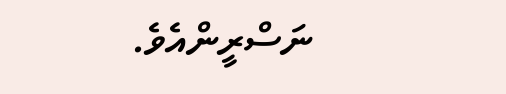ނަސްރީންއެވެ.